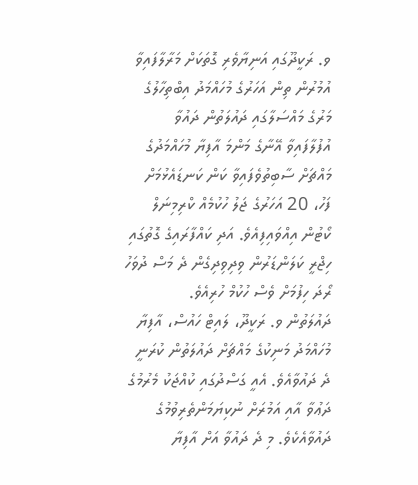ވ. ރަކީދޫގައި އަނިޔާވެރި ގޮތަކަށް މަރާލާފައިވާ އުމުރުން ތިން އަހަރުގެ މުހައްމަދު އިބްތިހާލުގެ މަރުގެ މައްސަލާގައި ދައުލަތުން ދައުވާ އުފުލާފައިވާ އޭނާގެ މަންމަ އާފިޔާ މުހައްމަދުގެ މައްޗަށް ސާބިތުވެފައިވާ ކަން ކަނޑައެޅުމަށް ފަހު، 20 އަހަރުގެ ޖަލު ހުކުމެއް ކްރިމިނަލް ކޯޓުން އިއްވައިފިއެވެ. އަދި ކައްފާރައިގެ ގޮތުގައި ހިޖްރީ ކަލަންޑަރުން ވިދިވިދިގެން ދެ މަސް ދުވަހު ރޯދަ ހިފުމަށް ވެސް ހުކުމް ހުރިއެވެ.
ދައުލަތުން ވ. ރަކީދޫ، ލައިޓް ހައުސް، އާފިޔާ މުހައްމަދު މަނިކުގެ މައްޗަށް ދައުލަތުން ކުރަނީ ދެ ދައުވާއެވެ. އެއީ ގަސްދުގައި ކުއްޖަކު މެރުމުގެ ދަޢުވާ އާއި އަމުރަށް ނުކިޔަމަންތެރިވުމުގެ ދައުވާއެކެވެ. މި ދެ ދައުވާ އަށް އާފިޔާ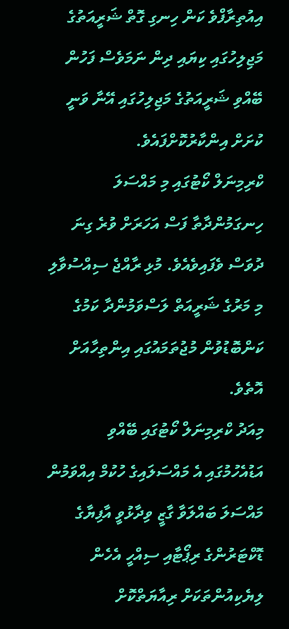އިއުތިރާފްވެ ކަން ހިނގި ގޮތް ޝަރީއަތުގެ މަޖިލިހުގައި ކިޔައި ދިން ނަމަވެސް ފަހުން ބޭއްވި ޝަރީއަތުގެ މަޖިލިހުގައި އޭނާ ވަނީ ކުށަށް އިންކާރުކޮށްފައެވެ.
ކްރިމިނަލް ކޯޓުގައި މި މައްސަލަ ހިނގަމުންދާތާ ފަސް އަހަރަށް ވުރެ ގިނަ ދުވަސް ވެފައިވެއެވެ. މުޅި ރާއްޖެ ސިއްސުވާލި މި މަރުގެ ޝަރީއަތް ލަސްވަމުންދާ ކަމުގެ ކަންބޮޑުވުން މުޖުތަމައުގައި އިންތިހާއަށް އޮތެވެ.
މިއަދު ކްރިމިނަލް ކޯޓުގައި ބޭއްވި އަޑުއެހުމުގައި އެ މައްސަލައިގެ ހުކުމް އިއްވަމުން މައްސަލަ ބައްލަވާ ގާޒީ ވިދާޅުވީ އާފިޔާގެ ޑޮކްޓަރުންގެ ރިޕޯޓާއި ސިއްހީ އެހެން ލިޔެކިއުންތަކަށް ރިއާޔަތްކޮށް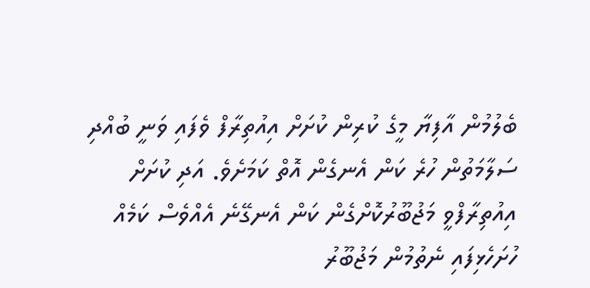ބެލުމުން އާފިޔާ މީގެ ކުރިން ކުށަށް އިއުތިރާފް ވެފައި ވަނީ ބުއްދި ސަލާމަތުން ހުރެ ކަން އެނގެން އޮތް ކަމަށެވެ. އަދި ކުށަށް އިއުތިރާފްވީ މަޖުބޫރުކޮށްގެން ކަން އެނގޭނެ އެއްވެސް ކަމެއް ހުށަހެޅިފައި ނެތުމުން މަޖުބޫރު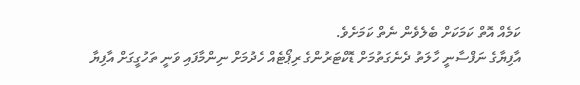ކަމެއް އޮތް ކަމަކަށް ބެލެވެން ނެތް ކަމަށެވެ.
އާފިޔާގެ ނަފްސާނީ ހާލަތު ދެނެގަތުމަށް ޑޮކްޓަރުންގެ ރިޕޯޓެއް ހެދުމަށް ނިންމާފައި ވަނީ ތަހުގީގަށް އާފިޔާ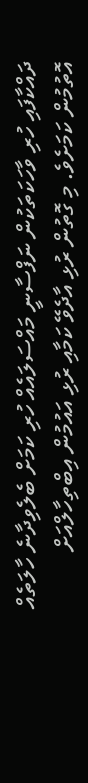ދައްކާފައި ހުރި ވާހަކަތަކުން ނަފްސާނީ މައްސަލައެއް ހުރި ކަމަށް ބެލެވިދާނެ ހާލަތެއް އޮތުމުން ކަމަށެވެ. މި ގޮތުން ރުޅި އާދެވޭ ކަމާއި ރުޅި އައުމުން އިބްތިހާލްއަށް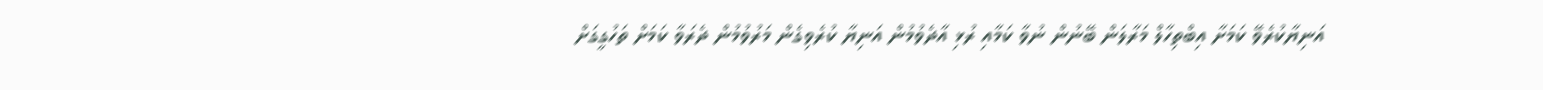އަނިޔާކުރެވޭ ކަމަށާ އިބްތިހާލް މަރާލަން ބޭނުން ނުވާ ކަމާއި ރުޅި އާދެވުމުން އަނިޔާ ކުރެވިގެން މަރުވުމުން ދެރަވާ ކަމަށް ތަހުގީގަށް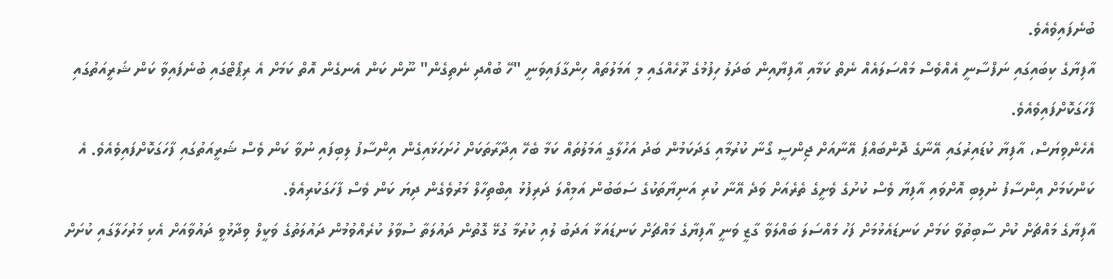ބުނެފައިވެއެވެ.
އާފިޔާގެ ކިބައިގައި ނަފްސާނީ އެއްވެސް މައްސަލައެއް ނެތް ކަމާއި އާފިޔާއިން ބަދަލު ހިފުމުގެ ރޫހެއްގައި މި އަމަލުތައް ހިންގާފައިވަނީ "ހޭ ބުއްދި ނެތިގެން" ނޫން ކަން އެނގެން އޮތް ކަމަށް އެ ރިޕޯޓްގައި ބުނެފައިވާ ކަން ޝަރީއަތުގައި ފާހަގަކޮށްފައިވެއެވެ.
އެހެންވިޔަސް، އާފިޔާ ކުޑައިރުގައި އޭނާގެ ދޮންބައްޕަ އޭނާއަށް ޖިންސީ ގޯނާ ކުރުމާއި ގަދަކަމުން ބަދު އަހުލާގީ އަމަލުތައް ކަމާ ބެހޭ އިދާރާތަކަށް ހުށަހަޅައިގެން އިންސާފު ލިބިފައި ނުވާ ކަން ވެސް ޝަރީއަތުގައި ފާހަގަކޮށްފައިވެއެވެ. އެ ކަންކަމަށް އިންސާފު ނުލިބި އޮށްވައި އާފިޔާ ވެސް ކުށުގެ ވެށީގެ ތެރެއަށް ވަދެ އޭނާ ކުރި އަނިޔާތަކުގެ ސަބަބުން އަމިއްލަ ދަރިފުޅު އިބްތިހާލް މަރުވެގެން ދިޔަ ކަން ވެސް ފާހަގަކުރިއެވެ.
އާފިޔާގެ މައްޗަށް ކުށް ސާބިތުވާ ކަމަށް ކަނޑައެޅުމަށް ފަހު މައްސަލަ ބައްލަވާ ގާޒީ ވަނީ އާފިޔާގެ މައްޗަށް ކަނޑައަޅާ އަދަބު ލުއި ކުރުމާ ގުޅޭ ގޮތުން ދައުލަތާ ސުވާލު ކުރެއްވުމުން ދައުލަތުގެ ވަކީލް ވިދާޅުވީ ދައުވާއަށް އެކި މަރުހަލާގައި ކުށަށް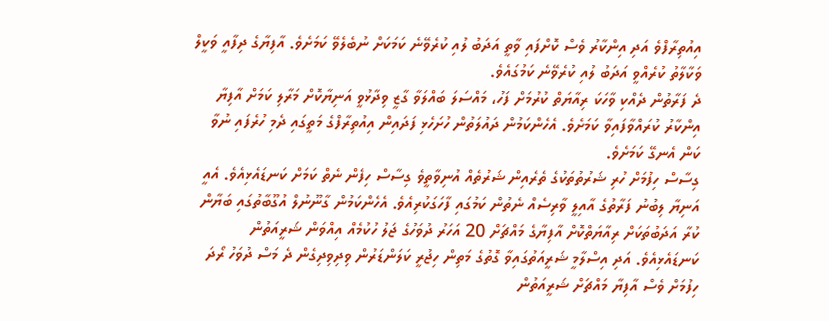އިއުތިރާފްވެ އަދި އިންކާރު ވެސް ކޮށްފައި ވާތީ އަދަބު ލުއި ކުރެވޭނެ ކަމަކަށް ނުބެލެވޭ ކަމަށެވެ. އާފިޔާގެ ދިފާއީ ވަކީލް ވަކާލާތު ކުރެއްވީ އަދަބު ލުއި ކުރެވޭނެ ކަމުގައެވެ.
ދެ ފަރާތުން ދެއްކި ވާހަކަ ރިއާޔަތް ކުރުމަށް ފަހު، މައްސަލަ ބައްލަވާ ގާޒީ ވިދާޅުވީ އަނިޔާކޮށް މަރާލި ކަމަށް އާފިޔާ އިންކާރު ކުރައްވާފައިވާ ކަމަށެވެ. އެހެންކަމުން ދައުލަތުން ހުށަހެޅި ފަދައިން އިއުތިރާފްގެ މަތީގައި ދެމި ހުރެފައި ނުވާ ކަން އެނގޭ ކަމަށެވެ.
ގިސާސް ހިފުމަށް ހުރި ޝަރުތުތަކުގެ ތެރެއިން ޝަރުތެއް އުނިވާތީވެ ގިސާސް ހިފެން ނެތް ކަމަށް ކަނޑައެޅިއެވެ. އެއީ އަނިޔާ ލިބުނު ފަރާތުގެ އާއިލީ ވާރިސެއް ނެތުން ކަމުގައި ފާހަގަކުރިއެވެ. އެހެންކަމުން ގާނޫނުލް އުގޫބާތުގައި ބަޔާން ކުރާ އަދަބުތަކަށް ރިއާޔަތްކޮށް އާފިޔާގެ މައްޗަށް 20 އަހަރު ދުވަހުގެ ޖަލު ހުކުމެއް އިއްވަން ޝަރީއަތުން ކަނޑައެޅިއެވެ. އަދި އިސްލާމީ ޝަރީއަތުގައިވާ ގޮތުގެ މަތިން ހިޖުރީ ކަލަންޑަރުން ވިދިވިދިގެން ދެ މަސް ދުވަހު ރޯދަ ހިފުމަށް ވެސް އާފިޔާ މައްޗަށް ޝަރީއަތުން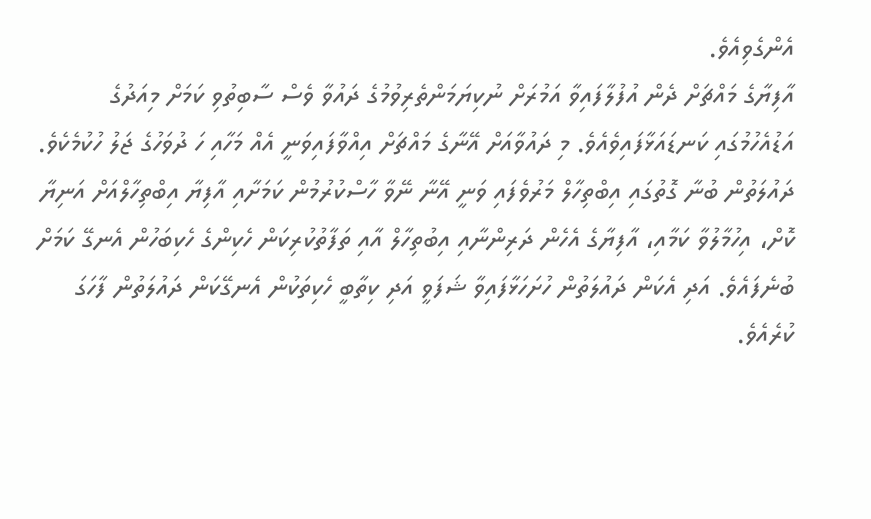އެންގެވިއެވެ.
އާފިޔާގެ މައްޗަށް ދެން އުފުލާފައިވާ އަމުރަށް ނުކިޔަމަންތެރިވުމުގެ ދައުވާ ވެސް ސާބިތުވި ކަމަށް މިއަދުގެ އަޑުއެހުމުގައި ކަނޑައަޅާފައިވެއެވެ. މި ދައުވާއަށް އޭނާގެ މައްޗަށް އިއްވާފައިވަނީ އެއް މަހާއި ހަ ދުވަހުގެ ޖަލު ހުކުމެކެވެ.
ދައުލަތުން ބުނާ ގޮތުގައި އިބްތިހާލް މަރުވެފައި ވަނީ އޭނާ ނޭވާ ހާސްކުރުމުން ކަމަށާއި އާފިޔާ އިބްތިހާލްއަށް އަނިޔާ ކޮށް، އިހުމާލުވާ ކަމާއި، އާފިޔާގެ އެހެން ދަރިންނާއި އިބުތިހާލް އާއި ތަފާތުކުރިކަން ހެކިންގެ ހެކިބަހުން އެނގޭ ކަމަށް ބުނެފައެވެ. އަދި އެކަން ދައުލަތުން ހުށަހަޅާފައިވާ ޝަފަވީ އަދި ކިތާބީ ހެކިތަކުން އެނގޭކަން ދައުލަތުން ފާހަގަ ކުރެއެވެ.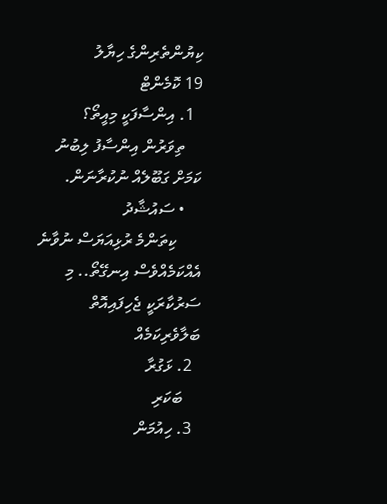ކިޔުންތެރިންގެ ހިޔާލު
19 ކޮމެންޓް
  1. އިންސާފަކީ މިއީތޯ؟
    ތިވަރުން އިންސާފު ލިބުނު ކަމަށް ގަބޫލެއް ނުކުރާނަން.
    • ސައުޝާދު
      ކިތަންމެ ރުޅިއަޔަސް ނުވާނެ އެއްކަމެއްވެސް އިނގޭތޯ.. މި ސަރުކާރަކީ ޖެހިފައިއޮތް ބަލާވެރިކަމެއް
  2. ޅަގުރާ
    ބަކަރި
  3. ހިއުމަން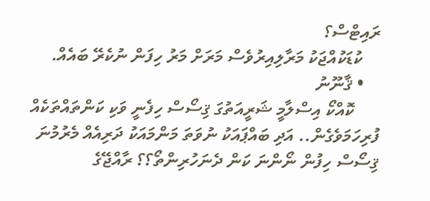ރައިޓްސް؟
    ކުޑަކުއްޖަކު މަރާލިއިރުވެސް މަރަށް މަރު ހިފަން ނުކެރޭ ބައެއް.
    • ޤާނޫނު
      ކޮއްކޯ އިސްލާމީ ޝަރީއަތުގަ ޤިސޯސް ހިފެނީ ވަކި ކަންތައްތަކެއް ފުރިހަމަވެގެން.. އަދި ބައްޕައަކު ނުވަތަ މަންމައަކު ދަރިއެއް މެރުމުނަ ޤިސޯސް ހިފުން ނޯންނަ ކަން ދެނަހުރިންތޯ؟؟ ރާއްޖޭގެ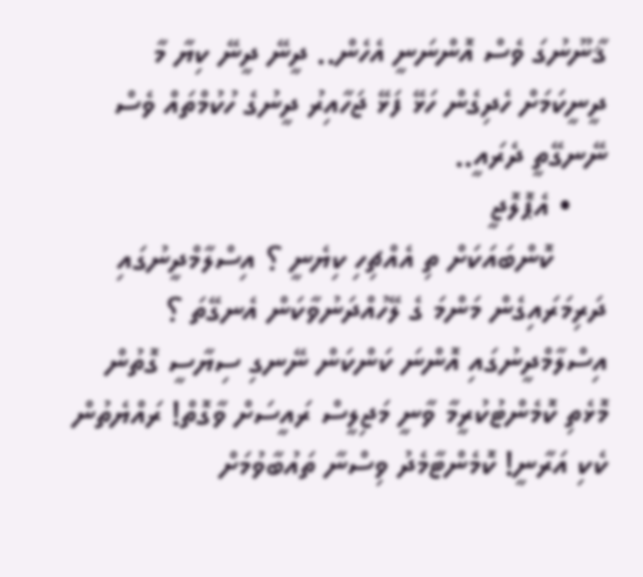ޤާނޫނުގަ ވެސް އޮންނަނީ އެހެން.. ދީނޭ ދީނޭ ކިޔާ މާ ދީނީކަމަށް ހެދިގެން ހަޅޭ ފަޅޭ ޖަހާއިރު ދީނުގެ ހުކުމްތައް ވެސް ނޭނގޭތީ ދެރައީ..
    • އެޕޮލޮޖީ
      ކޮންބައަކަށް ތި އެއްޗިހި ކިޔެނީ ؟ އިސްލާމްދީނުގައި ދަރިމަރައިގެން މަންމަ ގެ ލޭހުއްދަނުވާކަން އެނގޭތަ ؟ އިސްލާމްދީނުގައި އޮންނަ ކަންކަން ނޭނގި ސިޔާސީ ގޮތުން މޮޅެތި ކޮމެންޓުކުރީމާ ވާނީ މަޖިލީސް ރައީސަށް ވާގޮތް! ރައްޔެތުން ކެކި އަރާނީ! ކޮމެންޓާމެދު ވިސްނާ ތައުބާވުމަށް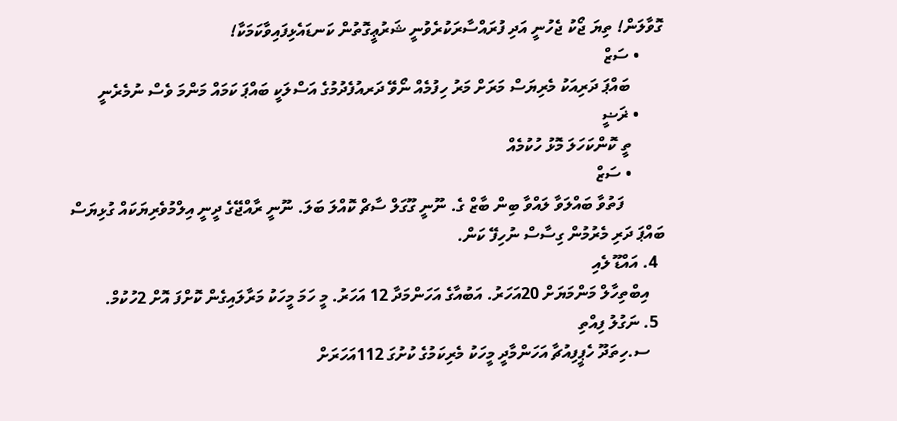ގޮވާލަން! ތިޔަ ޖޯކު ޖެހުނީ އަދި ފުރައްސާރަކުރެވުނީ ޝަރުޢީގޮތުން ކަނޑައެޅިފައިވާކަމަކާ!
      • ސަޒް
        ބައްޕަ ދަރިއަކު މެރިޔަސް މަރަށް މަރު ހިފުމެއް ނޯވޭ ދަރއުފެދުމުގެ އަސްލަކީ ބައްޕަ ކަމައް މަންމަ ވެސް ނުމެރެނީ
      • ޜަޟީ
        ތީ ކޮންކަހަލަ މޮޅު ހުކުމެއް
        • ސަޒް
          ފަތުވާ ބައްލަވާ ލައްވާ ބިން ބާޒް ގެ. ނޫނީ ގޫގަލް ސާޗް ކޮއްލަ ބަލަ. ނޫނީ ރާއްޖޭގެ ދީނީ އިލްމުވެރިޔަކައް ގުޅިޔަސް ބައްޕަ ދަރި މެރުމުން ގިސާސް ނުހިފޭ ކަން.
  4. އައްޑޫ ލެއި
    އިބްތިހާލް މަންމަޔަށް 20އަހަރު. އަބުއާގެ އަހަންމަދާ 12 އަހަރު. މީ ހަމަ މީހަކު މަރާލައިގެން ކޮށްފަ އޮށް 2ހުކުމް.
  5. ނަގުލު ފިއްތި
    ސ.ހިތަދޫ ހެޕީފިއުޗާ އަހަންމާދީ މީހަކު މެރިކަމުގެ ކުށުގަ 112އަހަރަށް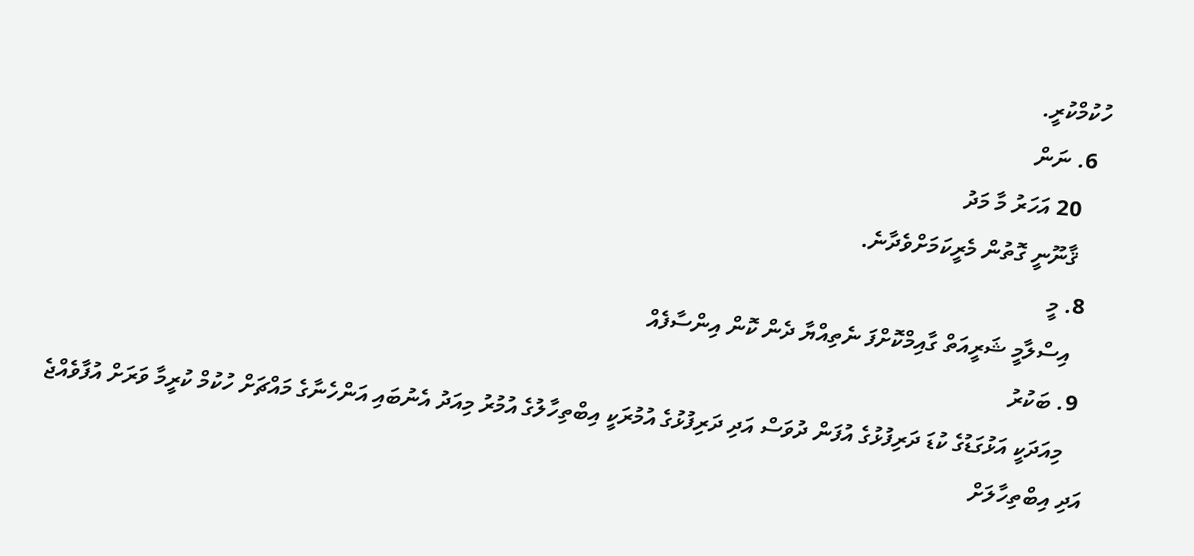ހުކުމްކުރީ.
  6. ނަން
    20 އަހަރު މާ މަދު
    ޤާނޫނީ ގޮތުން މެރީކަމަށްވެދާނެ.
  8. މީ
    އިސްލާމީ ޝަރީއަތް ގާއިމްކޮށްފަ ނެތިއްޔާ ދެން ކޮން އިންސާފެއް
  9. ބަކުރު
    މިއަދަކީ އަޅުގަޑުގެ ކުޑަ ދަރިފުޅުގެ އުފަން ދުވަސް އަދި ދަރިފުޅުގެ އުމުރަކީ އިބްތިހާލުގެ އުމުރު މިއަދު އެނުބައި އަންހެނާގެ މައްޗަށް ހުކުމް ކުރީމާ ވަރަށް އުފާވެއްޖެ އަދި އިބްތިހާލަށް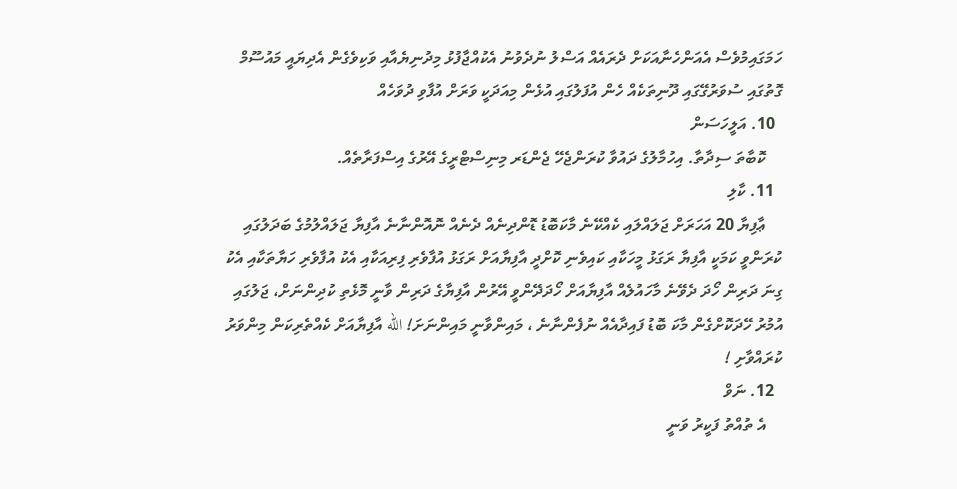ހަމަގައިމުވެސް އެއަންހެނާއަކަށް ދެރައެއް އަސްލު ނުދެވުނު އެކުއްޖާފުޅު މިދުނިޔެއާއި ވަކިވެގެން އެދިޔައީ މައުސޫމް ގޮތުގައި ސުވަރުގޭގައި ދޫނިތަކެއް ހެން އުފަލުގައި އުޅެން މިއަދަކީ ވަރަށް އުފާވި ދުވަހެއް
  10. އަލީހަސަން
    ކޮބާތަ ސިދާތާ. އިހުމާލުގެ ދައުވާ ކުރަންޖެހޭ ޖެންޑަރ މިނިސްޓްރީގެ އޭރުގެ އިސްފަރާތެއް.
  11. ކާލި
    ޢާފިޔާ 20 އަހަރަށް ޖަލައްލައި ކެއްކޭނެ މާކަބޮޑު ޑޮންދިނެއް ދެނެއް ނޮއޮންނާނެ އާފިޔާ ޖަލައްލުމުގެ ބަދަލުގައި ކުރަންވީ ކަމަކީ އާފިޔާ ރަގަޅު މީހަކާއި ކައިވެނި ކޮށްދީ އާފިޔާއަށް ރަގަޅު އުފާވެރި ފިރިއަކާއި އެކު އުފާވެރި ހަޔާތަކާއި އެކު ގިނަ ދަރިން ހޯދަ ދެވޭނެ މާހައުލެއް އާފިޔާއަށް ހޯދަދޭންވީ އޭރުން އާފިޔާގެ ދަރިން ވާނީ މޮޅެތި ކުދިންނަށް، ޖަލުގައި އުމުރު ހޭދަކޮށްގެން މާކަ ބޮޑު ފައިދާއެއް ނުފެންނާނެ ، މައިންވާނީ މައިންނަށަ! الله އާފިޔާއަށް ކެއްތެރިކަން މިންވަރު ކުރައްވާށި !
  12. ނަވް
    އެ ތުއްތު ފަކީރު ވަނީ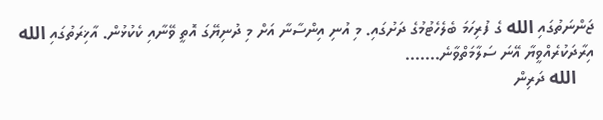ޖަންނަތުގައި الله ގެ ފުރިހަމަ ބެލެހެޓުމުގެ ދަށުގައި. މި އުނި އިންސާނާ އަށް މި ދުނިޔޭގަ އޮތީ ވޭނާއި ކެކުޅުން. އާޚިރަތުގައި الله އިރާދަކުރެއްވީޔާ އޭނަ ސަލާމަތްވާނެ.......
    الله ދަރިން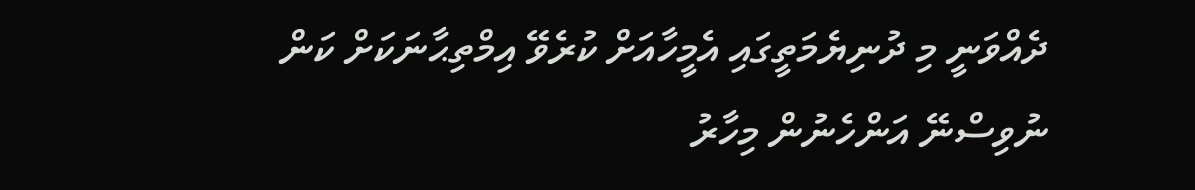ދެއްވަނީ މި ދުނިޔެމަތީގައި އެމީހާއަށް ކުރެވޭ އިމްތިޙާނަކަށް ކަން ނުވިސްނޭ އަންހެނުން މިހާރު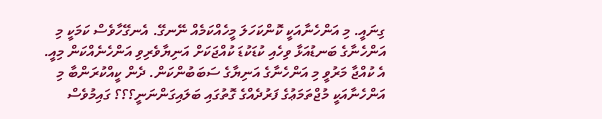ގިނައީ. މި އަންހެނާއަކީ ކޮންކަހަލަ މީހެއްކަމެއް ނޭނގޭ. އެނގޭހާވެސް ކަމަކީ މި އަންހެނާގެ ބަނޑުއަޅާ ވިހެއި ކުޑަކުޑަ ކުއްޖަކަށް އަނިޔާވެރިވި އަންހެނެއްކަން މިއީ. އެ ކުއްޖާ މަރުވީ މި އަންހެނާގެ އަނިޔާގެ ސަބަބުންކަން. ދެން ކީއްކުރަންބާ މި އަންހެނާއަކީ މުޖްތަމަޢުގެ ފަރުދެއްގެ ގޮތުގައި ބަލައިގަންނަނީ؟؟؟ ގައިމުވެސް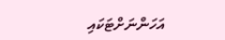އަހަންނަށްޓަކައި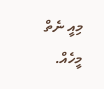މިއީ ނެތް މީހެއް.